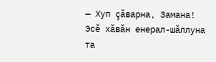— Хуп çăварна, Замана! Эсĕ хăвăн енерал-шăллуна та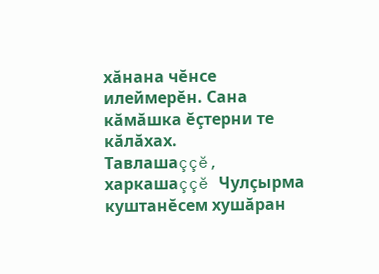хăнана чĕнсе илеймерĕн. Сана кăмăшка ĕçтерни те кăлăхах.
Тавлашаççĕ, харкашаççĕ Чулçырма куштанĕсем хушăран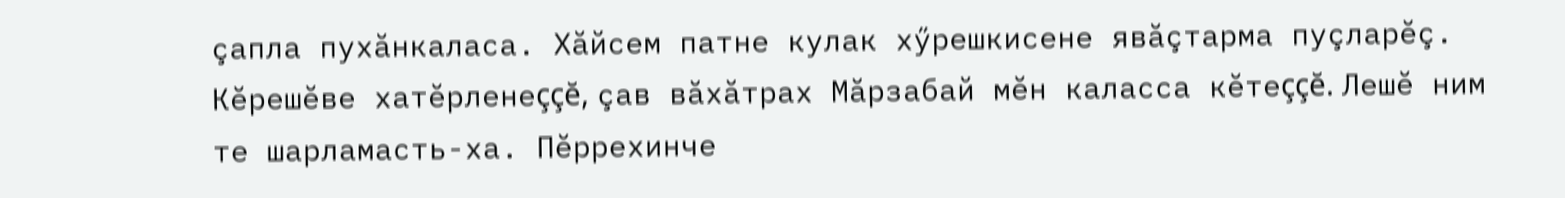çапла пухăнкаласа. Хăйсем патне кулак хӳрешкисене явăçтарма пуçларĕç. Кĕрешĕве хатĕрленеççĕ, çав вăхăтрах Мăрзабай мĕн каласса кĕтеççĕ. Лешĕ ним те шарламасть-ха. Пĕррехинче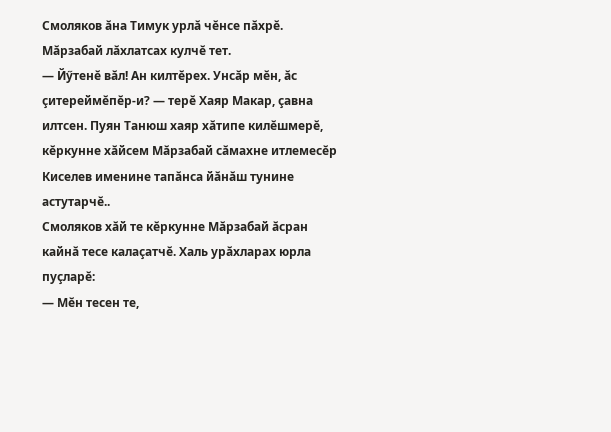Смоляков ăна Тимук урлă чĕнсе пăхрĕ. Мăрзабай лăхлатсах кулчĕ тет.
— Йӳтенĕ вăл! Ан килтĕрех. Унсăр мĕн, ăс çитереймĕпĕр-и? — терĕ Хаяр Макар, çавна илтсен. Пуян Танюш хаяр хăтипе килĕшмерĕ, кĕркунне хăйсем Мăрзабай сăмахне итлемесĕр Киселев именине тапăнса йăнăш тунине астутарчĕ..
Смоляков хăй те кĕркунне Мăрзабай ăсран кайнă тесе калаçатчĕ. Халь урăхларах юрла пуçларĕ:
— Мĕн тесен те,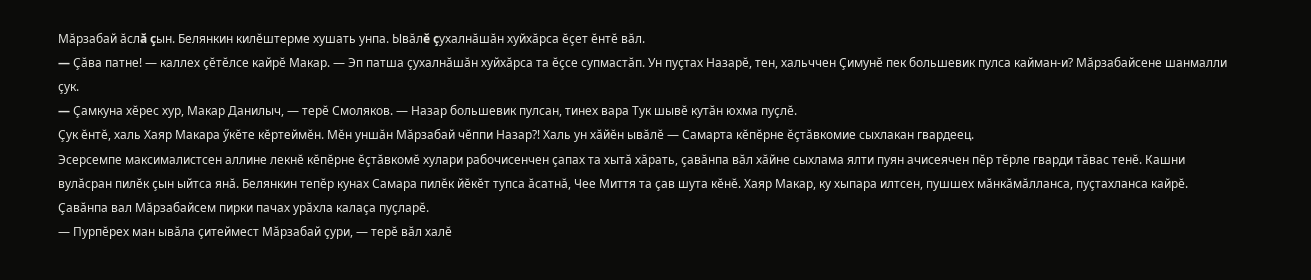Мăрзабай ăслă çын. Белянкин килĕштерме хушать унпа. Ывăлĕ çухалнăшăн хуйхăрса ĕçет ĕнтĕ вăл.
— Çăва патне! — каллех çĕтĕлсе кайрĕ Макар. — Эп патша çухалнăшăн хуйхăрса та ĕçсе супмастăп. Ун пуçтах Назарĕ, тен, хальччен Çимунĕ пек большевик пулса кайман-и? Мăрзабайсене шанмалли çук.
— Çамкуна хĕрес хур, Макар Данилыч, — терĕ Смоляков. — Назар большевик пулсан, тинех вара Тук шывĕ кутăн юхма пуçлĕ.
Çук ĕнтĕ, халь Хаяр Макара ӳкĕте кĕртеймĕн. Мĕн уншăн Мăрзабай чĕппи Назар?! Халь ун хăйĕн ывăлĕ — Самарта кĕпĕрне ĕçтăвкомие сыхлакан гвардеец.
Эсерсемпе максималистсен аллине лекнĕ кĕпĕрне ĕçтăвкомĕ хулари рабочисенчен çапах та хытă хăрать, çавăнпа вăл хăйне сыхлама ялти пуян ачисеячен пĕр тĕрле гварди тăвас тенĕ. Кашни вулăсран пилĕк çын ыйтса янă. Белянкин тепĕр кунах Самара пилĕк йĕкĕт тупса ăсатнă, Чее Миття та çав шута кĕнĕ. Хаяр Макар, ку хыпара илтсен, пушшех мăнкăмăлланса, пуçтахланса кайрĕ. Çавăнпа вал Мăрзабайсем пирки пачах урăхла калаçа пуçларĕ.
— Пурпĕрех ман ывăла çитеймест Мăрзабай çури, — терĕ вăл халĕ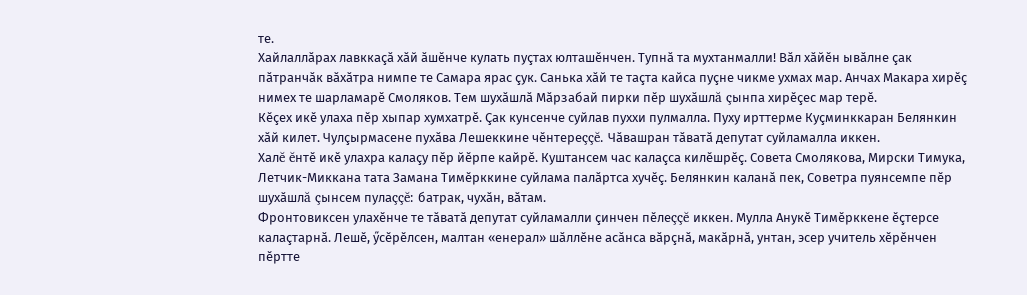те.
Хайлаллăрах лавккаçă хăй ăшĕнче кулать пуçтах юлташĕнчен. Тупнă та мухтанмалли! Вăл хăйĕн ывăлне çак пăтранчăк вăхăтра нимпе те Самара ярас çук. Санька хăй те таçта кайса пуçне чикме ухмах мар. Анчах Макара хирĕç нимех те шарламарĕ Смоляков. Тем шухăшлă Мăрзабай пирки пĕр шухăшлă çынпа хирĕçес мар терĕ.
Кĕçех икĕ улаха пĕр хыпар хумхатрĕ. Çак кунсенче суйлав пуххи пулмалла. Пуху ирттерме Куçминккаран Белянкин хăй килет. Чулçырмасене пухăва Лешеккине чĕнтереççĕ. Чăвашран тăватă депутат суйламалла иккен.
Халĕ ĕнтĕ икĕ улахра калаçу пĕр йĕрпе кайрĕ. Куштансем час калаçса килĕшрĕç. Совета Смолякова, Мирски Тимука, Летчик-Миккана тата Замана Тимĕрккине суйлама палăртса хучĕç. Белянкин каланă пек, Советра пуянсемпе пĕр шухăшлă çынсем пулаççĕ: батрак, чухăн, вăтам.
Фронтовиксен улахĕнче те тăватă депутат суйламалли çинчен пĕлеççĕ иккен. Мулла Анукĕ Тимĕрккене ĕçтерсе калаçтарнă. Лешĕ, ӳсĕрĕлсен, малтан «енерал» шăллĕне асăнса вăрçнă, макăрнă, унтан, эсер учитель хĕрĕнчен пĕртте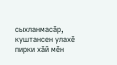сыхланмасăр, куштансен улахĕ пирки хăй мĕн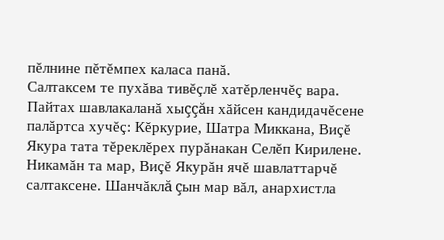пĕлнине пĕтĕмпех каласа панă.
Салтаксем те пухăва тивĕçлĕ хатĕрленчĕç вара. Пайтах шавлакаланă хыççăн хăйсен кандидачĕсене палăртса хучĕç: Кĕркурие, Шатра Миккана, Виçĕ Якура тата тĕреклĕрех пурăнакан Селĕп Кирилене. Никамăн та мар, Виçĕ Якурăн ячĕ шавлаттарчĕ салтаксене. Шанчăклă çын мар вăл, анархистла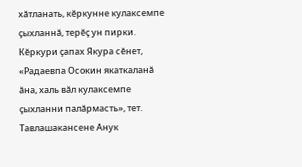хăтланать, кĕркунне кулаксемпе çыхланнă, терĕç ун пирки. Кĕркури çапах Якура сĕнет, «Радаевпа Осокин якаткаланă ăна, халь вăл кулаксемпе çыхланни палăрмасть», тет. Тавлашакансене Анук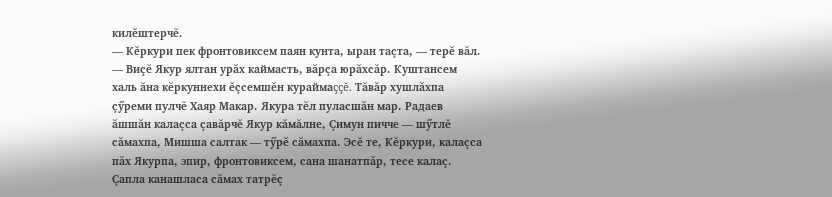килĕштерчĕ.
— Кĕркури пек фронтовиксем паян кунта, ыран таçта, — терĕ вăл. — Виçĕ Якур ялтан урăх каймасть, вăрçа юрăхсăр. Куштансем халь ăна кĕркуннехи ĕçсемшĕн кураймаççĕ. Тăвăр хушлăхпа çӳреми пулчĕ Хаяр Макар. Якура тĕл пуласшăн мар. Радаев ăшшăн калаçса çавăрчĕ Якур кăмăлне, Çимун пичче — шӳтлĕ сăмахпа, Мишша салтак — тӳрĕ сăмахпа. Эсĕ те, Кĕркури, калаçса пăх Якурпа, эпир, фронтовиксем, сана шанатпăр, тесе калаç.
Çапла канашласа сăмах татрĕç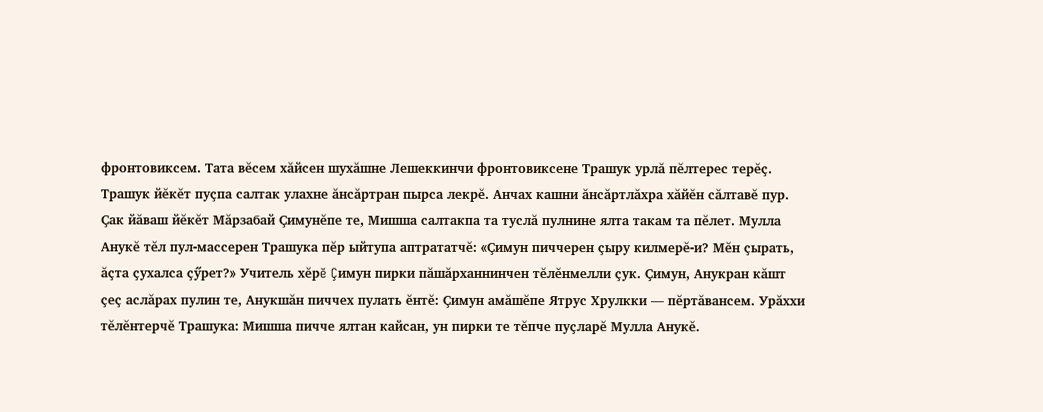фронтовиксем. Тата вĕсем хăйсен шухăшне Лешеккинчи фронтовиксене Трашук урлă пĕлтерес терĕç.
Трашук йĕкĕт пуçпа салтак улахне ăнсăртран пырса лекрĕ. Анчах кашни ăнсăртлăхра хăйĕн сăлтавĕ пур. Çак йăваш йĕкĕт Мăрзабай Çимунĕпе те, Мишша салтакпа та туслă пулнине ялта такам та пĕлет. Мулла Анукĕ тĕл пул-массерен Трашука пĕр ыйтупа аптрататчĕ: «Çимун пиччерен çыру килмерĕ-и? Мĕн çырать, ăçта çухалса çӳрет?» Учитель хĕрĕ Çимун пирки пăшăрханнинчен тĕлĕнмелли çук. Çимун, Анукран кăшт çеç аслăрах пулин те, Анукшăн пиччех пулать ĕнтĕ: Çимун амăшĕпе Ятрус Хрулкки — пĕртăвансем. Урăххи тĕлĕнтерчĕ Трашука: Мишша пичче ялтан кайсан, ун пирки те тĕпче пуçларĕ Мулла Анукĕ.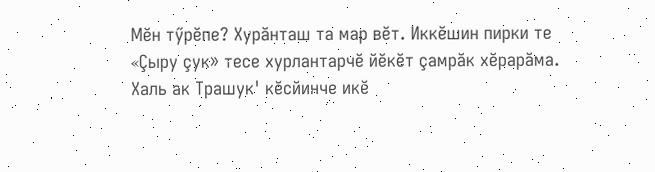Мĕн тӳрĕпе? Хурăнташ та мар вĕт. Иккĕшин пирки те «Çыру çук» тесе хурлантарчĕ йĕкĕт çамрăк хĕрарăма. Халь ак Трашук' кĕсйинче икĕ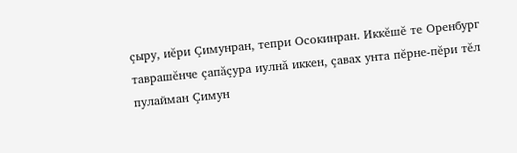çыру, иĕри Çимунран, тепри Осокинран. Иккĕшĕ те Оренбург таврашĕнче çапăçура иулнă иккен, çавах унта пĕрне-пĕри тĕл пулайман Çимун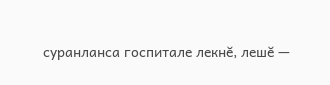суранланса госпитале лекнĕ, лешĕ —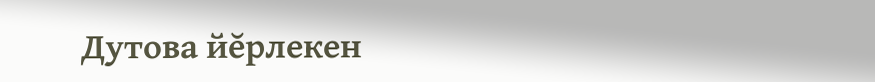Дутова йĕрлекен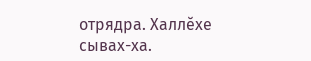отрядра. Халлĕхе сывах-ха.